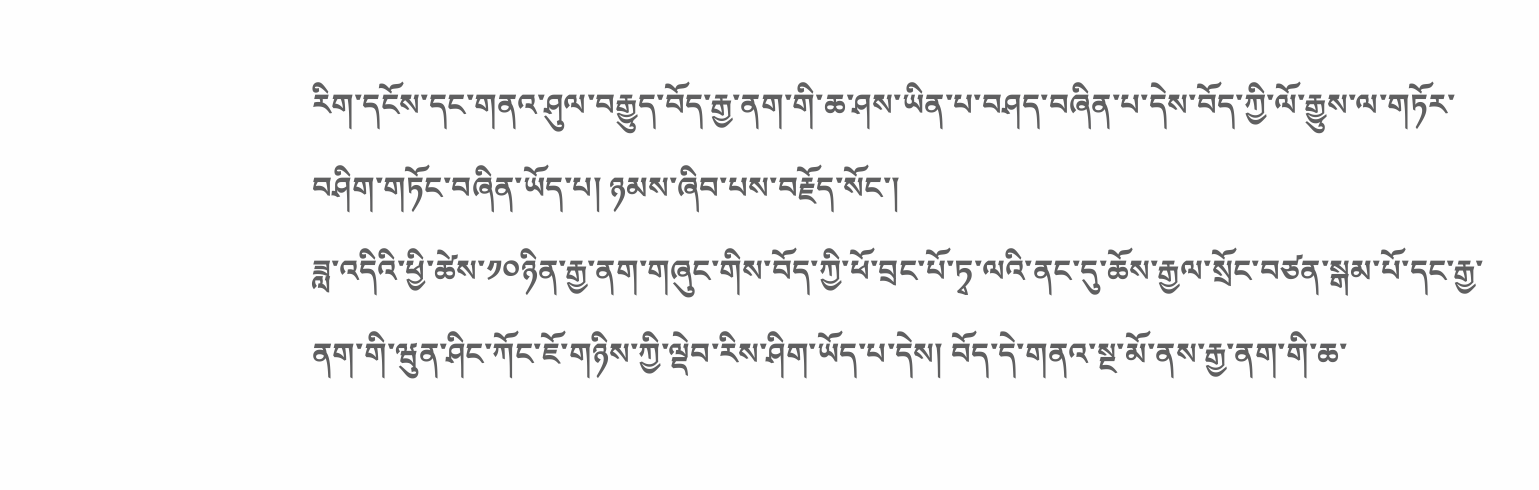རིག་དངོས་དང་གནའ་ཤུལ་བརྒྱུད་བོད་རྒྱ་ནག་གི་ཆ་ཤས་ཡིན་པ་བཤད་བཞིན་པ་དེས་བོད་ཀྱི་ལོ་རྒྱུས་ལ་གཏོར་བཤིག་གཏོང་བཞིན་ཡོད་པ། ཉམས་ཞིབ་པས་བརྗོད་སོང་།
ཟླ་འདིའི་ཕྱི་ཚེས་༡༠ཉིན་རྒྱ་ནག་གཞུང་གིས་བོད་ཀྱི་ཕོ་བྲང་པོ་ཏྭ་ལའི་ནང་དུ་ཆོས་རྒྱལ་སྲོང་བཙན་སྒམ་པོ་དང་རྒྱ་ནག་གི་ཝུན་ཤིང་ཀོང་ཇོ་གཉིས་ཀྱི་ལྡེབ་རིས་ཤིག་ཡོད་པ་དེས། བོད་དེ་གནའ་སྔ་མོ་ནས་རྒྱ་ནག་གི་ཆ་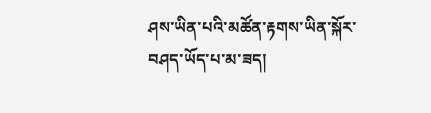ཤས་ཡིན་པའི་མཚོན་རྟགས་ཡིན་སྐོར་བཤད་ཡོད་པ་མ་ཟད།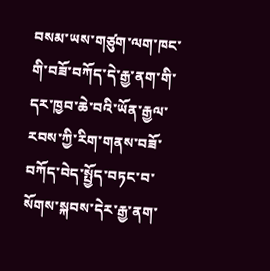བསམ་ཡས་གཙུག་ལག་ཁང་གི་བཟོ་བཀོད་དེ་རྒྱ་ནག་གི་དར་ཁྱབ་ཆེ་བའི་ཡོན་རྒྱལ་རབས་ཀྱི་རིག་གནས་བཟོ་བཀོད་བེད་སྤྱོད་བཏང་བ་སོགས་སྐབས་དེར་རྒྱ་ནག་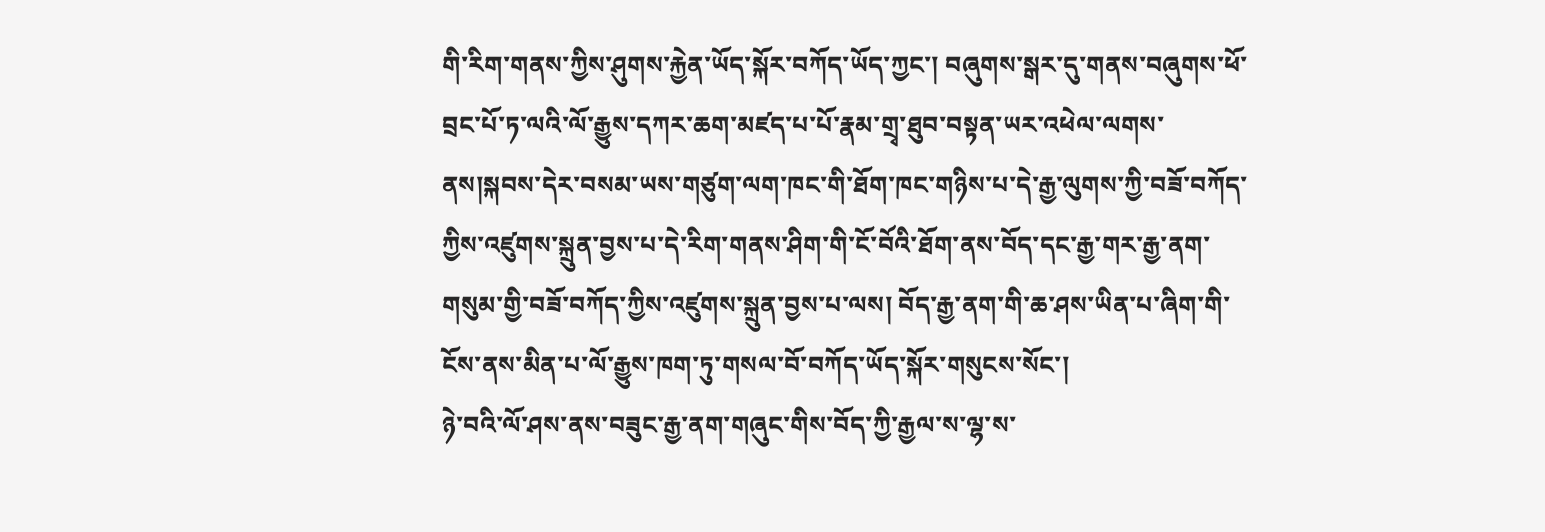གི་རིག་གནས་ཀྱིས་ཤུགས་རྐྱེན་ཡོད་སྐོར་བཀོད་ཡོད་ཀྱང་། བཞུགས་སྒར་དུ་གནས་བཞུགས་ཕོ་བྲང་པོ་ཏ་ལའི་ལོ་རྒྱུས་དཀར་ཆག་མཛད་པ་པོ་རྣམ་གྲྭ་ཐུབ་བསྟན་ཡར་འཕེལ་ལགས་ནས།སྐབས་དེར་བསམ་ཡས་གཙུག་ལག་ཁང་གི་ཐོག་ཁང་གཉིས་པ་དེ་རྒྱ་ལུགས་ཀྱི་བཟོ་བཀོད་ཀྱིས་འཛུགས་སྐྲུན་བྱས་པ་དེ་རིག་གནས་ཤིག་གི་ངོ་བོའི་ཐོག་ནས་བོད་དང་རྒྱ་གར་རྒྱ་ནག་གསུམ་གྱི་བཟོ་བཀོད་ཀྱིས་འཛུགས་སྐྲུན་བྱས་པ་ལས། བོད་རྒྱ་ནག་གི་ཆ་ཤས་ཡིན་པ་ཞིག་གི་ངོས་ནས་མིན་པ་ལོ་རྒྱུས་ཁག་ཏུ་གསལ་བོ་བཀོད་ཡོད་སྐོར་གསུངས་སོང་།
ཉེ་བའི་ལོ་ཤས་ནས་བཟུང་རྒྱ་ནག་གཞུང་གིས་བོད་ཀྱི་རྒྱལ་ས་ལྷ་ས་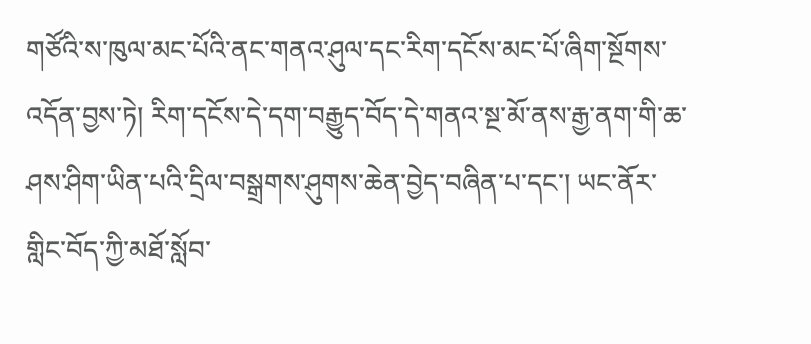གཙོའི་ས་ཁུལ་མང་པོའི་ནང་གནའ་ཤུལ་དང་རིག་དངོས་མང་པོ་ཞིག་སྔོགས་འདོན་བྱས་ཏེ། རིག་དངོས་དེ་དག་བརྒྱུད་བོད་དེ་གནའ་སྔ་མོ་ནས་རྒྱ་ནག་གི་ཆ་ཤས་ཤིག་ཡིན་པའི་དྲིལ་བསྒྲགས་ཤུགས་ཆེན་བྱེད་བཞིན་པ་དང་། ཡང་ནོར་གླིང་བོད་ཀྱི་མཐོ་སློབ་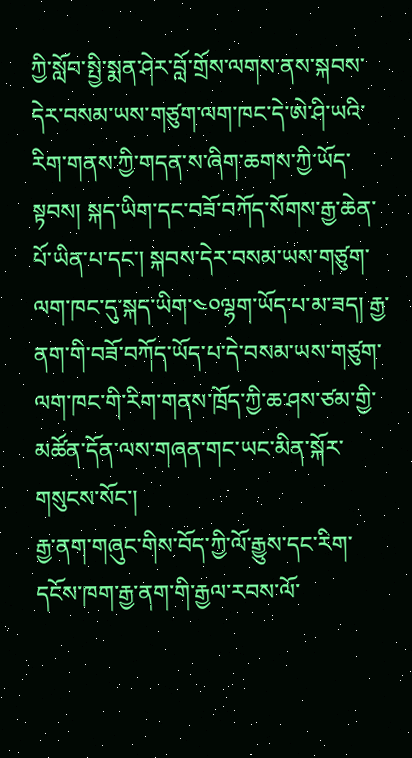ཀྱི་སློབ་སྤྱི་སྨན་ཤེར་བློ་གྲོས་ལགས་ནས་སྐབས་དེར་བསམ་ཡས་གཙུག་ལག་ཁང་དེ་ཨེ་ཤི་ཡའི་རིག་གནས་ཀྱི་གདན་ས་ཞིག་ཆགས་ཀྱི་ཡོད་སྟབས། སྐད་ཡིག་དང་བཟོ་བཀོད་སོགས་རྒྱ་ཆེན་པོ་ཡིན་པ་དང་། སྐབས་དེར་བསམ་ཡས་གཙུག་ལག་ཁང་དུ་སྐད་ཡིག་༤༠ལྷག་ཡོད་པ་མ་ཟད། རྒྱ་ནག་གི་བཟོ་བཀོད་ཡོད་པ་དེ་བསམ་ཡས་གཙུག་ལག་ཁང་གི་རིག་གནས་ཁྲོད་ཀྱི་ཆ་ཤས་ཙམ་གྱི་མཚོན་དོན་ལས་གཞན་གང་ཡང་མིན་སྐོར་གསུངས་སོང་།
རྒྱ་ནག་གཞུང་གིས་བོད་ཀྱི་ལོ་རྒྱུས་དང་རིག་དངོས་ཁག་རྒྱ་ནག་གི་རྒྱལ་རབས་ལོ་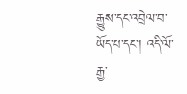རྒྱུས་དང་འབྲེལ་བ་ཡོད་པ་དང་། འདི་ལོ་རྒྱ་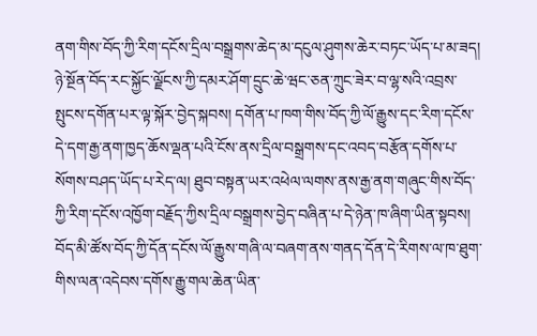ནག་གིས་བོད་ཀྱི་རིག་དངོས་དྲིལ་བསྒྲགས་ཆེད་མ་དངུལ་ཤུགས་ཆེར་བཏང་ཡོད་པ་མ་ཟད། ཉེ་སྔོན་བོད་རང་སྐྱོང་ལྗོངས་ཀྱི་དམར་ཤོག་དྲུང་ཆེ་ཝང་ཅན་ཀྲུང་ཟེར་བ་ལྷ་སའི་འབྲས་སྤུངས་དགོན་པར་ལྟ་སྐོར་བྱེད་སྐབས། དགོན་པ་ཁག་གིས་བོད་ཀྱི་ལོ་རྒྱུས་དང་རིག་དངོས་དེ་དག་རྒྱ་ནག་ཁྱད་ཆོས་ལྡན་པའི་ངོས་ནས་དྲིལ་བསྒྲགས་དང་འབད་བརྩོན་དགོས་པ་སོགས་བཤད་ཡོད་པ་རེད་ལ། ཐུབ་བསྟན་ཡར་འཕེལ་ལགས་ནས་རྒྱ་ནག་གཞུང་གིས་བོད་ཀྱི་རིག་དངོས་འཁྱོག་བརྗོད་ཀྱིས་དྲིལ་བསྒྲགས་བྱེད་བཞིན་པ་དེ་ཉེན་ཁ་ཞིག་ཡིན་སྟབས། བོད་མི་ཚོས་བོད་ཀྱི་དོན་དངོས་ལོ་རྒྱུས་གཞི་ལ་བཞག་ནས་གནད་དོན་དེ་རིགས་ལ་ཁ་ཐུག་གིས་ལན་འདེབས་དགོས་རྒྱུ་གལ་ཆེན་ཡིན་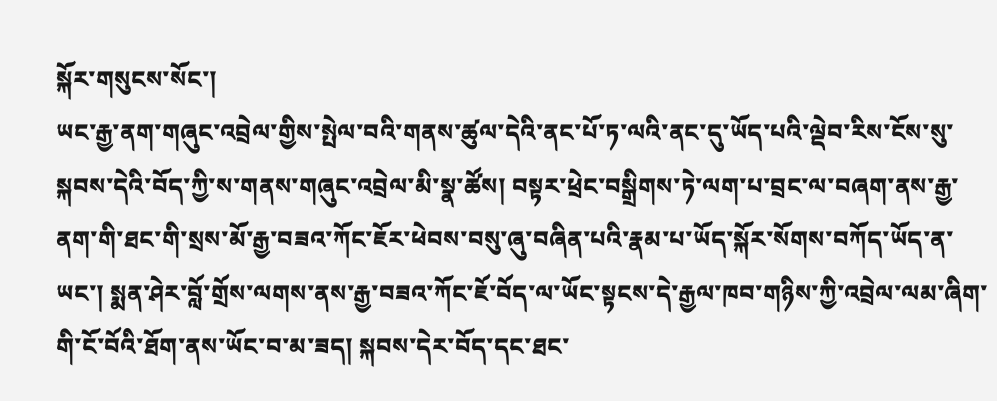སྐོར་གསུངས་སོང་།
ཡང་རྒྱ་ནག་གཞུང་འབྲེལ་གྱིས་སྤེལ་བའི་གནས་ཚུལ་དེའི་ནང་པོ་ཏ་ལའི་ནང་དུ་ཡོད་པའི་ལྡེབ་རིས་ངོས་སུ་སྐབས་དེའི་བོད་ཀྱི་ས་གནས་གཞུང་འབྲེལ་མི་སྣ་ཚོས། བསྟར་ཕྲེང་བསྒྲིགས་ཏེ་ལག་པ་བྲང་ལ་བཞག་ནས་རྒྱ་ནག་གི་ཐང་གི་སྲས་མོ་རྒྱ་བཟའ་ཀོང་ཇོར་ཕེབས་བསུ་ཞུ་བཞིན་པའི་རྣམ་པ་ཡོད་སྐོར་སོགས་བཀོད་ཡོད་ན་ཡང་། སྨན་ཤེར་བློ་གྲོས་ལགས་ནས་རྒྱ་བཟའ་ཀོང་ཇོ་བོད་ལ་ཡོང་སྟངས་དེ་རྒྱལ་ཁབ་གཉིས་ཀྱི་འབྲེལ་ལམ་ཞིག་གི་ངོ་བོའི་ཐོག་ནས་ཡོང་བ་མ་ཟད། སྐབས་དེར་བོད་དང་ཐང་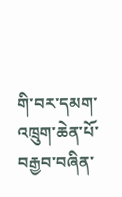གི་བར་དམག་འཁྲུག་ཆེན་པོ་བརྒྱབ་བཞིན་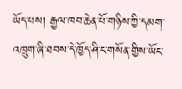ཡོད་པས། རྒྱལ་ཁབ་ཆེན་པོ་གཉིས་ཀྱི་དམག་འཁྲུག་ཞི་ཐབས་དེ་ཁྱོད་ཤི་ང་གསོན་གྱིས་ཡོང་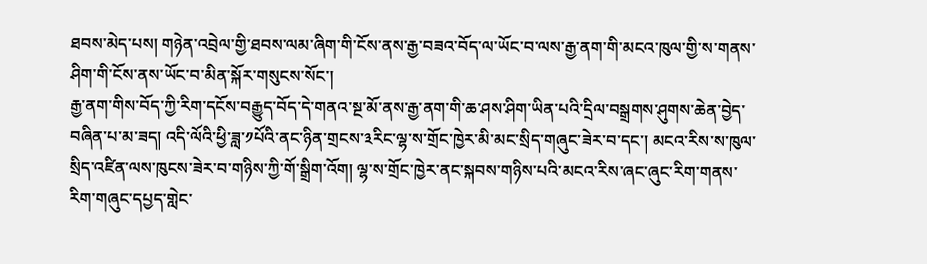ཐབས་མེད་པས། གཉེན་འབྲེལ་གྱི་ཐབས་ལམ་ཞིག་གི་ངོས་ནས་རྒྱ་བཟའ་བོད་ལ་ཡོང་བ་ལས་རྒྱ་ནག་གི་མངའ་ཁུལ་གྱི་ས་གནས་ཤིག་གི་ངོས་ནས་ཡོང་བ་མིན་སྐོར་གསུངས་སོང་།
རྒྱ་ནག་གིས་བོད་ཀྱི་རིག་དངོས་བརྒྱུད་བོད་དེ་གནའ་སྔ་མོ་ནས་རྒྱ་ནག་གི་ཆ་ཤས་ཤིག་ཡིན་པའི་དྲིལ་བསྒྲགས་ཤུགས་ཆེན་བྱེད་བཞིན་པ་མ་ཟད། འདི་ལོའི་ཕྱི་ཟླ་༡པོའི་ནང་ཉིན་གྲངས་༣རིང་ལྷ་ས་གྲོང་ཁྱེར་མི་མང་སྲིད་གཞུང་ཟེར་བ་དང་། མངའ་རིས་ས་ཁུལ་སྲིད་འཛིན་ལས་ཁུངས་ཟེར་བ་གཉིས་ཀྱི་གོ་སྒྲིག་འོག། ལྷ་ས་གྲོང་ཁྱེར་ནང་སྐབས་གཉིས་པའི་མངའ་རིས་ཞང་ཞུང་རིག་གནས་རིག་གཞུང་དཔྱད་གླེང་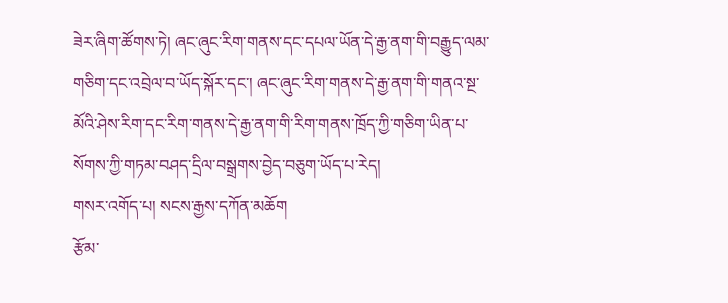ཟེར་ཞིག་ཚོགས་ཏེ། ཞང་ཞུང་རིག་གནས་དང་དཔལ་ཡོན་དེ་རྒྱ་ནག་གི་བརྒྱུད་ལམ་གཅིག་དང་འབྲེལ་བ་ཡོད་སྐོར་དང་། ཞང་ཞུང་རིག་གནས་དེ་རྒྱ་ནག་གི་གནའ་སྔ་མོའི་ཤེས་རིག་དང་རིག་གནས་དེ་རྒྱ་ནག་གི་རིག་གནས་ཁྲོད་ཀྱི་གཅིག་ཡིན་པ་སོགས་ཀྱི་གཏམ་བཤད་དྲིལ་བསྒྲགས་བྱེད་བཅུག་ཡོད་པ་རེད།
གསར་འགོད་པ། སངས་རྒྱས་དཀོན་མཆོག
རྩོམ་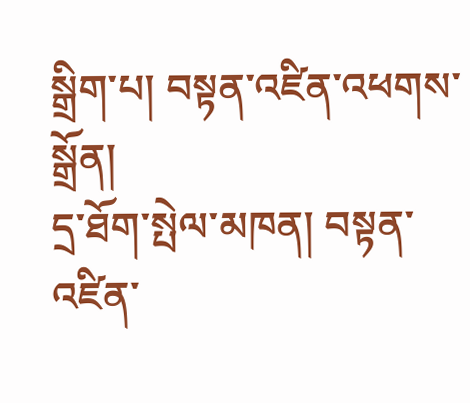སྒྲིག་པ། བསྟན་འཛིན་འཕགས་སྒྲོན།
དྲ་ཐོག་སྤེལ་མཁན། བསྟན་འཛིན་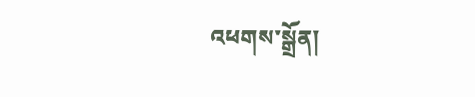འཕགས་སྒྲོན།